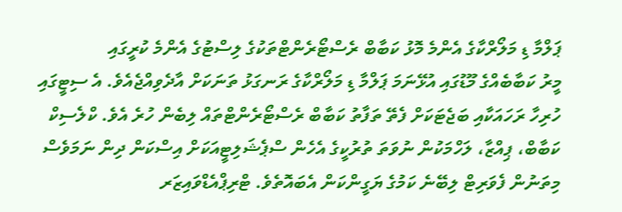ޕަލްމާ ޑި މަލޯރްކާގެ އެންމެ މޮޅު ކަބާބް ރެސްޓޯރެންޓްތަކުގެ ލިސްޓުގެ އެންމެ ކުރީގައި
މީރު ކަބާބެއްގެ މޫޑުގައި އުޅޭނަމަ ޕަލްމާ ޑި މަލޯރްކާގެ ރަނގަޅު ތަނަކަށް އާދެވިއްޖެއެވެ. އެ ސިޓީގައި ހުރިހާ ރަހައަކާއި ބަޖެޓަކަށް ފެތޭ ތަފާތު ކަބާބް ރެސްޓޯރެންޓްތައް ލިބެން ހުރެ އެވެ. ކްލެސިކް ކަބާބް، ޕިއްޒާ، ލަހްމަކުން ނުވަތަ ތުރުކީގެ އެހެން ސްޕެޝަލިޓީއަކަށް އިސްކަން ދިން ނަމަވެސް މިތަނުން ފެވަރިޓް ލިބޭނެ ކަމުގެ ޔަގީންކަން އެބައޮތެވެ. ޓްރިޕްއެޑްވައިޒަރ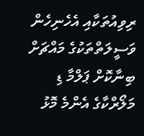ރިވިއުތަކާއި އެހެނިހެން ވަސީލަތްތަކުގެ މައްޗަށް ބިނާކޮށް ޕަލްމާ ޑި މަލޯރްކާގެ އެންމެ މޮޅު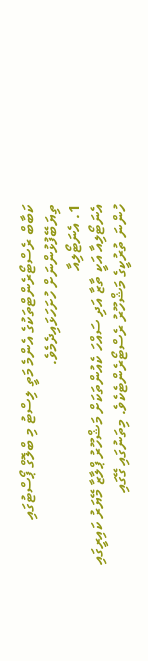ކަބާބް ރެސްޓޯރެންޓްތަކުގެ އެންމެ މަތީ ލިސްޓު މި ބްލޮގް ޕޯސްޓުގައި ތިޔަބޭފުޅުންނަށް ހުށަހަޅައިދެމެވެ.
1. އެނަޓޯލިއާ
އެނަޓޯލިއާ އަކީ ތާޒާ އަދި ސައްހަ ކެއުންތަކަށް މަޝްހޫރު ޕްލާޒާ މޭޔަރު ކައިރީގައި ހުންނަ ތުރުކީގެ މަޝްހޫރު ރެސްޓޯރެންޓެކެވެ. މިތަނުގައި ގޭގައި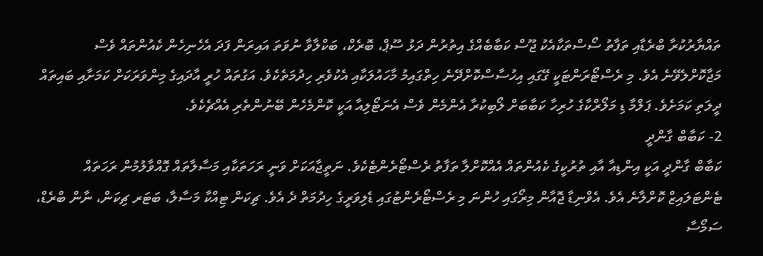ތައްޔާރުކުރާ ބްރެޑާއި ތަފާތު ސޯސްތަކާއެކު ޖޫސް ކަބާބެއްގެ އިތުރުން ދަޅު ސޫޕް، ބޮރެކް، ބަކްލާވާ ނުވަތަ އައިރަން ފަދަ އެހެނިހެން ކެއުންތައް ވެސް މަޖާކޮށްލެވޭނެ އެވެ. މި ރެސްޓޯރަންޓަކީ ގޭގައި އިހުސާސްކޮށްދޭނެ ހިތްގައިމު މާހައުލަކާއި އެކުވެރި ހިދުމަތެކެވެ. އަގުތައް ހުރީ އާދައިގެ މިންވަރަކަށް ކަމަށާއި ބައިތައް ދީލަތި ކަމަށެވެ. ޕަލްމާ ޑި މަލޯރްކާގެ ހުރިހާ ކަބާބަށް ލޯބިކުރާ އެންމެން ވެސް އެނަޓޯލިއާ އަކީ ކޮންމެހެން ބޭނުންތެރި އެއްޗެކެވެ.
2- ކަބާބް ގާންދީ
ކަބާބް ގާންދީ އަކީ އިންޑިއާ އާއި ތުރުކީގެ ކެއުންތައް އެއްކޮށްލާ ތަފާތު ރެސްޓޯރެންޓެކެވެ. ނަތީޖާއަކަށް ވަނީ ރަހަތަކާއި މަސާލާތައް ގޮއްވާލުމުން ރަހަތައް ޓެންޓަލައިޒް ކޮށްލާނެ އެވެ. އެވްނިޑާ ޖޮއާން މިރޯގައި ހުންނަ މި ރެސްޓޯރެންޓުގައި ޑެލިވަރީގެ ހިދުމަތް ދެ އެވެ. ޗިކަން ޓިއްކާ މަސާލާ، ބަޓަރ ޗިކަން، ނާން ބްރެޑް، ސަމޯސާ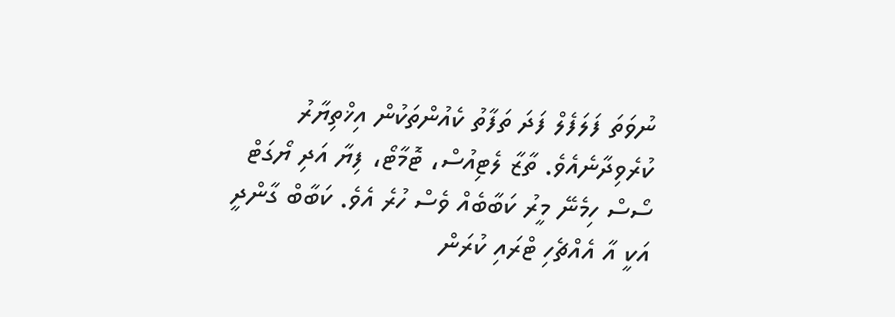ނުވަތަ ފަލަފެލް ފަދަ ތަފާތު ކެއުންތަކުން އިޚްތިޔާރު ކުރެވިދާނެއެވެ. ތާޒާ ލެޓިއުސް، ޓޮމާޓޯ، ފިޔާ އަދި ޔޯގަޓް ސޯސް ހިމެނޭ މީރު ކަބާބެއް ވެސް ހުރެ އެވެ. ކަބާބް ގާންދީ އަކީ އާ އެއްޗެހި ޓްރައި ކުރަން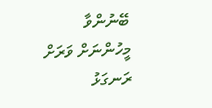ބޭނުންވާ މީހުންނަށް ވަރަށް ރަނގަޅު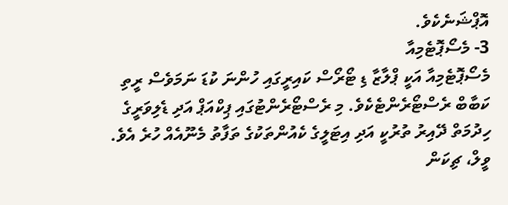އޮޕްޝަނެކެވެ.
3- މެސޯޕޮޓެމިއާ
މެސޯޕޮޓެމިއާ އަކީ ޕްލާޒާ ޑި ޓޯރޯސް ކައިރީގައި ހުންނަ ކުޑަ ނަމަވެސް ރީތި ކަބާބް ރެސްޓޯރެންޓެކެވެ. މި ރެސްޓޯރެންޓުގައި ޕިކްއަޕް އަދި ޑެލިވަރީގެ ހިދުމަތް ދޭއިރު ތުރުކީ އަދި އިޓަލީގެ ކެއުންތަކުގެ ތަފާތު މެނޫއެއް ހުރެ އެވެ. ވީލް، ޗިކަން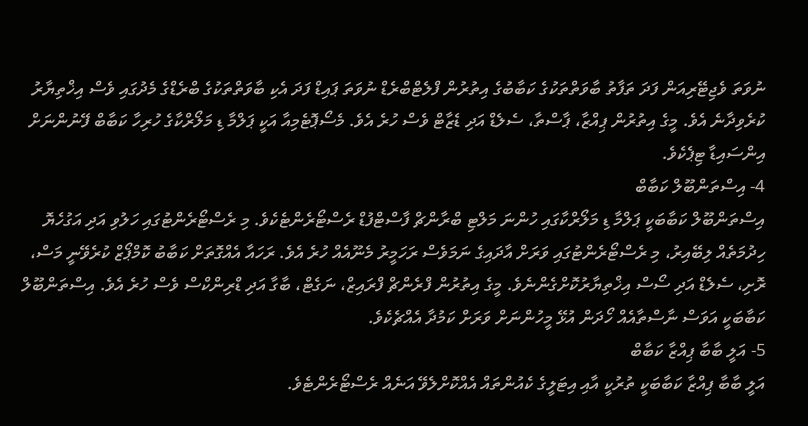ނުވަތަ ވެޖިޓޭރިއަން ފަދަ ތަފާތު ބާވަތްތަކުގެ ކަބާބުގެ އިތުރުން ފްލެޓްބްރެޑް ނުވަތަ ޕައިޑް ފަދަ އެކި ބާވަތްތަކުގެ ބްރެޑްގެ މެދުގައި ވެސް އިޚްތިޔާރު ކުރެވިދާނެ އެވެ. މީގެ އިތުރުން ޕިއްޒާ، ޕާސްތާ، ސެލެޑް އަދި ޑެޒާޓް ވެސް ހުރެ އެވެ. މެސޯޕޮޓެމިއާ އަކީ ޕަލްމާ ޑި މަލޯރްކާގެ ހުރިހާ ކަބާބް ފޭނުންނަށް އިންސައިޑާ ޓިޕެކެވެ.
4- އިސްތަންބޫލް ކަބާބް
އިސްތަންބޫލް ކަބާބަކީ ޕަލްމާ ޑި މަލޯރްކާގައި ހުންނަ މަލްޓި ބްރާންޗް ފާސްޓްފުޑް ރެސްޓޯރެންޓެކެވެ. މި ރެސްޓޯރެންޓުގައި ހަލުވި އަދި އަގުހެޔޮ ހިދުމަތެއް ލިބޭއިރު، މި ރެސްޓޯރެންޓުގައި ވަރަށް އާދައިގެ ނަމަވެސް ރަހަމީރު މެނޫއެއް ހުރެ އެވެ. ރަހައާ އެއްގޮތަށް ކަބާބު ކޮމްޕޯޒް ކުރެވޭނީ މަސް، ރޮށި، ސެލެޑް އަދި ސޯސް އިޚްތިޔާރުކޮށްގެންނެވެ. މީގެ އިތުރުން ފްރެންޗް ފްރައިޒް، ނަގެޓް، ބާގާ އަދި ޑްރިންކްސް ވެސް ހުރެ އެވެ. އިސްތަންބޫލް ކަބާބަކީ އަވަސް ނާސްތާއެއް ހޯދަން އުޅޭ މީހުންނަށް ވަރަށް ކަމުދާ އެއްޗެކެވެ.
5- އަލީ ބާބާ ޕިއްޒާ ކަބާބް
އަލީ ބާބާ ޕިއްޒާ ކަބާބަކީ ތުރުކީ އާއި އިޓަލީގެ ކެއުންތައް އެއްކޮށްލެވޭ އަނެއް ރެސްޓޯރެންޓެވެ.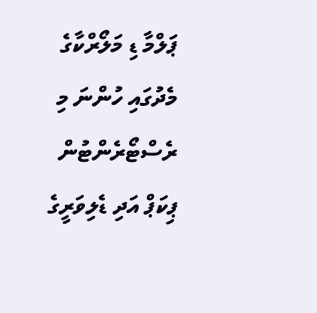ޕަލްމާ ޑި މަލޯރްކާގެ މެދުގައި ހުންނަ މި ރެސްޓޯރެންޓުން ޕިކަޕް އަދި ޑެލިވަރީގެ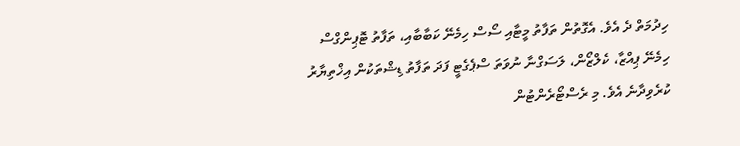ހިދުމަތް ދެ އެވެ. އެގޮތުން ތަފާތު މީޓާއި ސޯސް ހިމެނޭ ކަބާބާއި، ތަފާތު ޓޮޕިންގްސް ހިމެނޭ ޕިއްޒާ، ކެލްޒޯން، ލަސަގްނާ ނުވަތަ ސްޕެގެޓީ ފަދަ ތަފާތު ޑިޝްތަކުން އިޚްތިޔާރު ކުރެވިދާނެ އެވެ. މި ރެސްޓޯރެންޓުން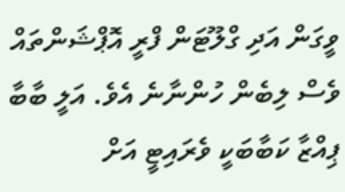ވީގަން އަދި ގްލޫޓަން ފްރީ އޮޕްޝަންތައް ވެސް ލިބެން ހުންނާނެ އެވެ. އަލީ ބާބާ ޕިއްޒާ ކަބާބަކީ ވެރައިޓީ އަށް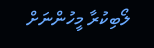ލޯބިކުރާ މީހުންނަށް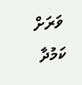ވަރަށް ކަމުދާ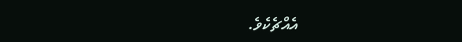އެއްޗެކެވެ.